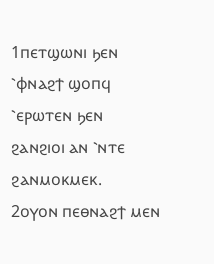1ⲡⲉⲧϣⲱⲛⲓ ϧⲉⲛ ⳿ⲫⲛⲁϩϯ ϣⲟⲡϥ ⳿ⲉⲣⲱⲧⲉⲛ ϧⲉⲛ ϩⲁⲛϩⲓⲟⲓ ⲁⲛ ⳿ⲛⲧⲉ ϩⲁⲛⲙⲟⲕⲙⲉⲕ.
2ⲟⲩⲟⲛ ⲡⲉⲑⲛⲁϩϯ ⲙⲉⲛ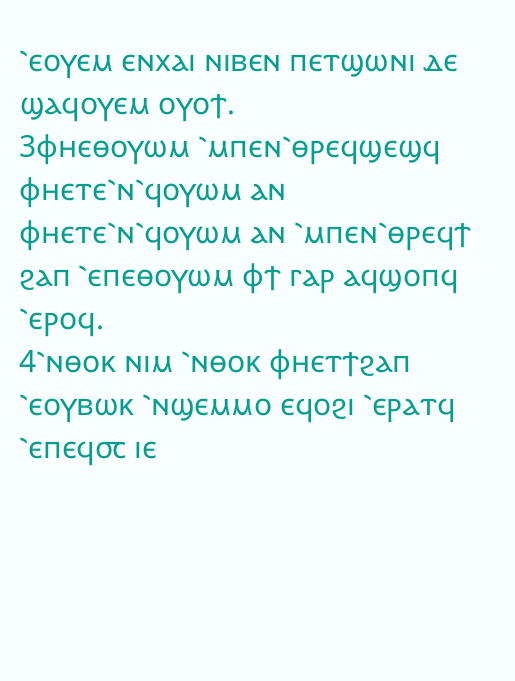⳿ⲉⲟⲩⲉⲙ ⲉⲛⲭⲁⲓ ⲛⲓⲃⲉⲛ ⲡⲉⲧϣⲱⲛⲓ ⲇⲉ ϣⲁϥⲟⲩⲉⲙ ⲟⲩⲟϯ.
3ⲫⲏⲉⲑⲟⲩⲱⲙ ⳿ⲙⲡⲉⲛ⳿ⲑⲣⲉϥϣⲉϣϥ ⲫⲏⲉⲧⲉ⳿ⲛ⳿ϥⲟⲩⲱⲙ ⲁⲛ ⲫⲏⲉⲧⲉ⳿ⲛ⳿ϥⲟⲩⲱⲙ ⲁⲛ ⳿ⲙⲡⲉⲛ⳿ⲑⲣⲉϥϯ ϩⲁⲡ ⳿ⲉⲡⲉⲑⲟⲩⲱⲙ ⲫϯ ⲅⲁⲣ ⲁϥϣⲟⲡϥ ⳿ⲉⲣⲟϥ.
4⳿ⲛⲑⲟⲕ ⲛⲓⲙ ⳿ⲛⲑⲟⲕ ⲫⲏⲉⲧϯϩⲁⲡ ⳿ⲉⲟⲩⲃⲱⲕ ⳿ⲛϣⲉⲙⲙⲟ ⲉϥⲟϩⲓ ⳿ⲉⲣⲁⲧϥ ⳿ⲉⲡⲉϥ⳪ ⲓⲉ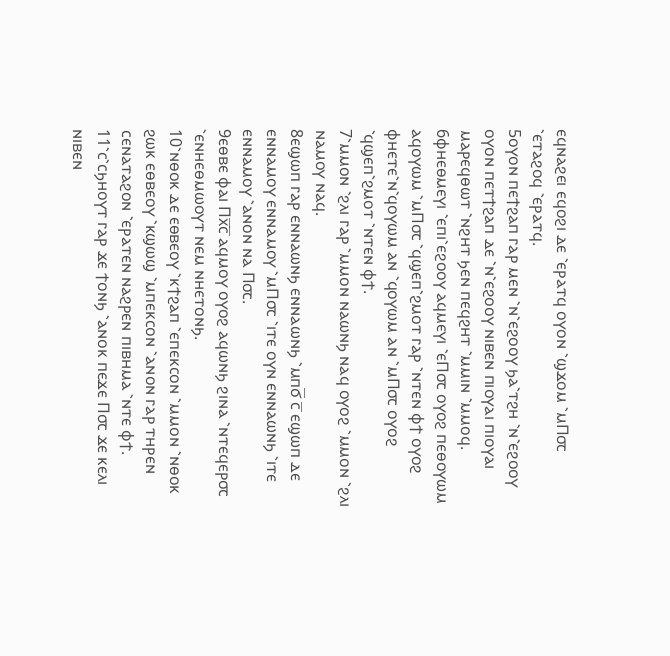ⲉϥⲛⲁϩⲉⲓ ⲉϥⲟϩⲓ ⲇⲉ ⳿ⲉⲣⲁⲧϥ ⲟⲩⲟⲛ ⳿ϣϫⲟⲙ ⳿ⲙⲠ⳪ ⳿ⲉⲧⲁϩⲟϥ ⳿ⲉⲣⲁⲧϥ.
5ⲟⲩⲟⲛ ⲡⲉϯϩⲁⲡ ⲅⲁⲣ ⲙⲉⲛ ⳿ⲛ⳿ⲉϩⲟⲟⲩ ϧⲁ⳿ⲧϩⲏ ⳿ⲛ⳿ⲉϩⲟⲟⲩ ⲟⲩⲟⲛ ⲡⲉⲧϯϩⲁⲡ ⲇⲉ ⳿ⲛ⳿ⲉϩⲟⲟⲩ ⲛⲓⲃⲉⲛ ⲡⲓⲟⲩⲁⲓ ⲡⲓⲟⲩⲁⲓ ⲙⲁⲣⲉϥⲑⲱⲧ ⳿ⲛϩⲏⲧ ϧⲉⲛ ⲡⲉϥϩⲏⲧ ⳿ⲙⲙⲓⲛ ⳿ⲙⲙⲟϥ.
6ⲫⲏⲉⲑⲙⲉⲩⲓ ⳿ⲉⲡⲓ⳿ⲉϩⲟⲟⲩ ⲁϥⲙⲉⲩⲓ ⳿ⲉⲠ⳪ ⲟⲩⲟϩ ⲡⲉⲑⲟⲩⲱⲙ ⲁϥⲟⲩⲱⲙ ⳿ⲙⲠ⳪ ⳿ϥϣⲉⲡ⳿ϩⲙⲟⲧ ⲅⲁⲣ ⳿ⲛⲧⲉⲛ ⲫϯ ⲟⲩⲟϩ ⲫⲏⲉⲧⲉ⳿ⲛ⳿ϥⲟⲩⲱⲙ ⲁⲛ ⳿ϥⲟⲩⲱⲙ ⲁⲛ ⳿ⲙⲠ⳪ ⲟⲩⲟϩ ⳿ϥϣⲉⲡ⳿ϩⲙⲟⲧ ⳿ⲛⲧⲉⲛ ⲫϯ.
7⳿ⲙⲙⲟⲛ ⳿ϩⲗⲓ ⲅⲁⲣ ⳿ⲙⲙⲟⲛ ⲛⲁⲱⲛϧ ⲛⲁϥ ⲟⲩⲟϩ ⳿ⲙⲙⲟⲛ ⳿ϩⲗⲓ ⲛⲁⲙⲟⲩ ⲛⲁϥ.
8ⲉϣⲱⲡ ⲅⲁⲣ ⲉⲛⲛⲁⲱⲛϧ ⲉⲛⲛⲁⲱⲛϧ ⳿ⲙⲡϭ̅ ⲥ̅ ⲉϣⲱⲡ ⲇⲉ ⲉⲛⲛⲁⲙⲟⲩ ⲉⲛⲛⲁⲙⲟⲩ ⳿ⲙⲠ⳪ ⳿ⲓⲧⲉ ⲟⲩⲛ ⲉⲛⲛⲁⲱⲛϧ ⳿ⲓⲧⲉ ⲉⲛⲛⲁⲙⲟⲩ ⳿ⲁⲛⲟⲛ ⲛⲁ Ⲡ⳪.
9ⲉⲑⲃⲉ ⲫⲁⲓ Ⲡⲭ̅ⲥ̅ ⲁϥⲙⲟⲩ ⲟⲩⲟϩ ⲁϥⲱⲛϧ ϩⲓⲛⲁ ⳿ⲛⲧⲉϥⲉⲣ⳪ ⳿ⲉⲛⲏⲉⲑⲙⲱⲟⲩⲧ ⲛⲉⲙ ⲛⲏⲉⲧⲟⲛϧ.
10⳿ⲛⲑⲟⲕ ⲇⲉ ⲉⲑⲃⲉⲟⲩ ⳿ⲕϯϩⲁⲡ ⳿ⲉⲡⲉⲕⲥⲟⲛ ⳿ⲙⲙⲟⲛ ⳿ⲛⲑⲟⲕ ϩⲱⲕ ⲉⲑⲃⲉⲟⲩ ⳿ⲕϣⲱϣ ⳿ⲙⲡⲉⲕⲥⲟⲛ ⳿ⲁⲛⲟⲛ ⲅⲁⲣ ⲧⲏⲣⲉⲛ ⲥⲉⲛⲁⲧⲁϩⲟⲛ ⳿ⲉⲣⲁⲧⲉⲛ ⲛⲁϩⲣⲉⲛ ⲡⲓⲃⲏⲙⲁ ⳿ⲛⲧⲉ ⲫϯ.
11⳿ⲥ⳿ⲥϧⲏⲟⲩⲧ ⲅⲁⲣ ϫⲉ ϯⲟⲛϧ ⳿ⲁⲛⲟⲕ ⲡⲉϫⲉ Ⲡ⳪ ϫⲉ ⲕⲉⲗⲓ ⲛⲓⲃⲉⲛ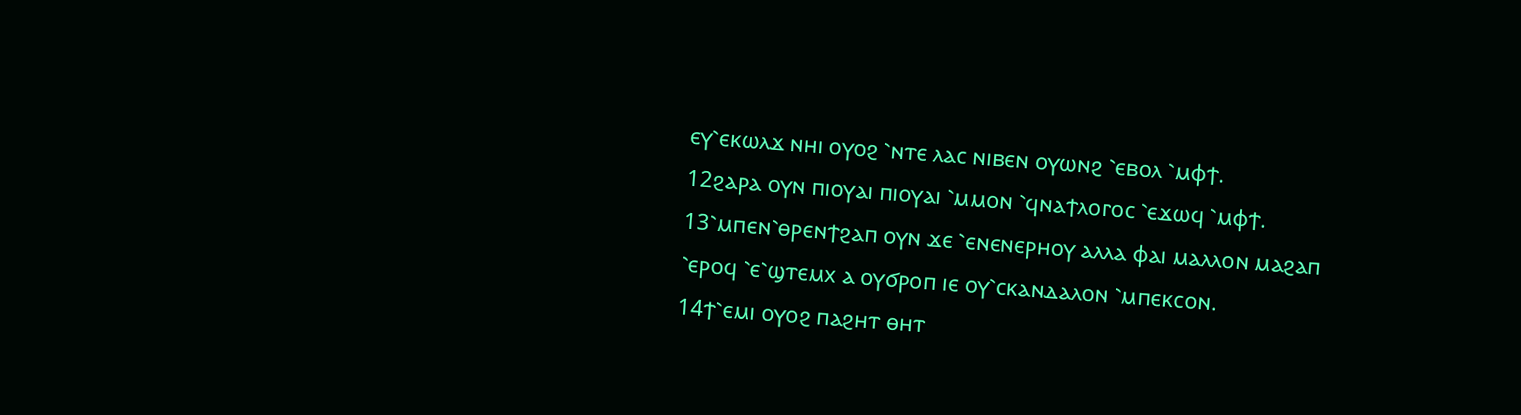ⲉⲩ⳿ⲉⲕⲱⲗϫ ⲛⲏⲓ ⲟⲩⲟϩ ⳿ⲛⲧⲉ ⲗⲁⲥ ⲛⲓⲃⲉⲛ ⲟⲩⲱⲛϩ ⳿ⲉⲃⲟⲗ ⳿ⲙⲫϯ.
12ϩⲁⲣⲁ ⲟⲩⲛ ⲡⲓⲟⲩⲁⲓ ⲡⲓⲟⲩⲁⲓ ⳿ⲙⲙⲟⲛ ⳿ϥⲛⲁϯⲗⲟⲅⲟⲥ ⳿ⲉϫⲱϥ ⳿ⲙⲫϯ.
13⳿ⲙⲡⲉⲛ⳿ⲑⲣⲉⲛϯϩⲁⲡ ⲟⲩⲛ ϫⲉ ⳿ⲉⲛⲉⲛⲉⲣⲏⲟⲩ ⲁⲗⲗⲁ ⲫⲁⲓ ⲙⲁⲗⲗⲟⲛ ⲙⲁϩⲁⲡ ⳿ⲉⲣⲟϥ ⳿ⲉ⳿ϣⲧⲉⲙⲭ ⲁ ⲟⲩϭⲣⲟⲡ ⲓⲉ ⲟⲩ⳿ⲥⲕⲁⲛⲇⲁⲗⲟⲛ ⳿ⲙⲡⲉⲕⲥⲟⲛ.
14ϯ⳿ⲉⲙⲓ ⲟⲩⲟϩ ⲡⲁϩⲏⲧ ⲑⲏⲧ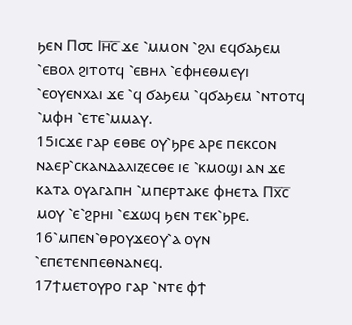ϧⲉⲛ Ⲡ⳪ Ⲓⲏ̅ⲥ̅ ϫⲉ ⳿ⲙⲙⲟⲛ ⳿ϩⲗⲓ ⲉϥϭⲁϧⲉⲙ ⳿ⲉⲃⲟⲗ ϩⲓⲧⲟⲧϥ ⳿ⲉⲃⲏⲗ ⳿ⲉⲫⲏⲉⲑⲙⲉⲩⲓ ⳿ⲉⲟⲩⲉⲛⲭⲁⲓ ϫⲉ ⳿ϥ ϭⲁϧⲉⲙ ⳿ϥϭⲁϧⲉⲙ ⳿ⲛⲧⲟⲧϥ ⳿ⲙⲫⲏ ⳿ⲉⲧⲉ⳿ⲙⲙⲁⲩ.
15ⲓⲥϫⲉ ⲅⲁⲣ ⲉⲑⲃⲉ ⲟⲩ⳿ϧⲣⲉ ⲁⲣⲉ ⲡⲉⲕⲥⲟⲛ ⲛⲁⲉⲣ⳿ⲥⲕⲁⲛⲇⲁⲗⲓⲍⲉⲥⲑⲉ ⲓⲉ ⳿ⲕⲙⲟϣⲓ ⲁⲛ ϫⲉ ⲕⲁⲧⲁ ⲟⲩⲁⲅⲁⲡⲏ ⳿ⲙⲡⲉⲣⲧⲁⲕⲉ ⲫⲏⲉⲧⲁ Ⲡⲭ̅ⲥ̅ ⲙⲟⲩ ⳿ⲉ⳿ϩⲣⲏⲓ ⳿ⲉϫⲱϥ ϧⲉⲛ ⲧⲉⲕ⳿ϧⲣⲉ.
16⳿ⲙⲡⲉⲛ⳿ⲑⲣⲟⲩϫⲉⲟⲩ⳿ⲁ ⲟⲩⲛ ⳿ⲉⲡⲉⲧⲉⲛⲡⲉⲑⲛⲁⲛⲉϥ.
17ϯⲙⲉⲧⲟⲩⲣⲟ ⲅⲁⲣ ⳿ⲛⲧⲉ ⲫϯ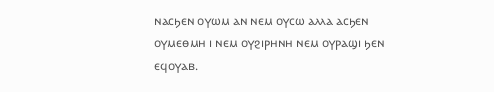ⲛⲁⲥϧⲉⲛ ⲟⲩⲱⲙ ⲁⲛ ⲛⲉⲙ ⲟⲩⲥⲱ ⲁⲗⲗⲁ ⲁⲥϧⲉⲛ ⲟⲩⲙⲉⲑⲙⲏ ⲓ ⲛⲉⲙ ⲟⲩϩⲓⲣⲏⲛⲏ ⲛⲉⲙ ⲟⲩⲣⲁϣⲓ ϧⲉⲛ ⲉϥⲟⲩⲁⲃ.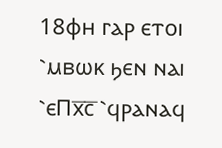18ⲫⲏ ⲅⲁⲣ ⲉⲧⲟⲓ ⳿ⲙⲃⲱⲕ ϧⲉⲛ ⲛⲁⲓ ⳿ⲉⲠⲭ̅ⲥ̅ ⳿ϥⲣⲁⲛⲁϥ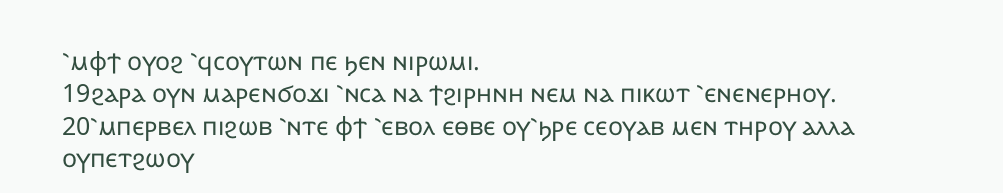⳿ⲙⲫϯ ⲟⲩⲟϩ ⳿ϥⲥⲟⲩⲧⲱⲛ ⲡⲉ ϧⲉⲛ ⲛⲓⲣⲱⲙⲓ.
19ϩⲁⲣⲁ ⲟⲩⲛ ⲙⲁⲣⲉⲛϭⲟϫⲓ ⳿ⲛⲥⲁ ⲛⲁ ϯϩⲓⲣⲏⲛⲏ ⲛⲉⲙ ⲛⲁ ⲡⲓⲕⲱⲧ ⳿ⲉⲛⲉⲛⲉⲣⲏⲟⲩ.
20⳿ⲙⲡⲉⲣⲃⲉⲗ ⲡⲓϩⲱⲃ ⳿ⲛⲧⲉ ⲫϯ ⳿ⲉⲃⲟⲗ ⲉⲑⲃⲉ ⲟⲩ⳿ϧⲣⲉ ⲥⲉⲟⲩⲁⲃ ⲙⲉⲛ ⲧⲏⲣⲟⲩ ⲁⲗⲗⲁ ⲟⲩⲡⲉⲧϩⲱⲟⲩ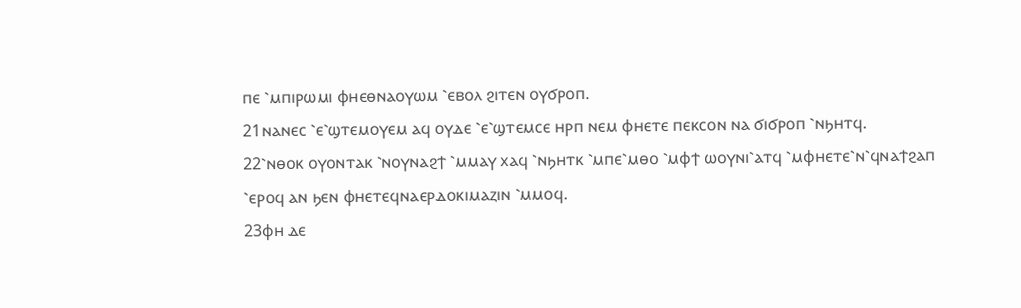ⲡⲉ ⳿ⲙⲡⲓⲣⲱⲙⲓ ⲫⲏⲉⲑⲛⲁⲟⲩⲱⲙ ⳿ⲉⲃⲟⲗ ϩⲓⲧⲉⲛ ⲟⲩϭⲣⲟⲡ.
21ⲛⲁⲛⲉⲥ ⳿ⲉ⳿ϣⲧⲉⲙⲟⲩⲉⲙ ⲁϥ ⲟⲩⲇⲉ ⳿ⲉ⳿ϣⲧⲉⲙⲥⲉ ⲏⲣⲡ ⲛⲉⲙ ⲫⲏⲉⲧⲉ ⲡⲉⲕⲥⲟⲛ ⲛⲁ ϭⲓϭⲣⲟⲡ ⳿ⲛϧⲏⲧϥ.
22⳿ⲛⲑⲟⲕ ⲟⲩⲟⲛⲧⲁⲕ ⳿ⲛⲟⲩⲛⲁϩϯ ⳿ⲙⲙⲁⲩ ⲭⲁϥ ⳿ⲛϧⲏⲧⲕ ⳿ⲙⲡⲉ⳿ⲙⲑⲟ ⳿ⲙⲫϯ ⲱⲟⲩⲛⲓ⳿ⲁⲧϥ ⳿ⲙⲫⲏⲉⲧⲉ⳿ⲛ⳿ϥⲛⲁϯϩⲁⲡ ⳿ⲉⲣⲟϥ ⲁⲛ ϧⲉⲛ ⲫⲏⲉⲧⲉϥⲛⲁⲉⲣⲇⲟⲕⲓⲙⲁⲍⲓⲛ ⳿ⲙⲙⲟϥ.
23ⲫⲏ ⲇⲉ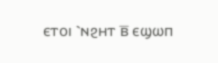ⲉⲧⲟⲓ ⳿ⲛϩⲏⲧ ⲃ̅ ⲉϣⲱⲡ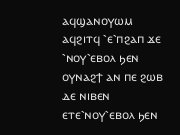ⲁϥϣⲁⲛⲟⲩⲱⲙ ⲁϥϩⲓⲧϥ ⳿ⲉ⳿ⲡϩⲁⲡ ϫⲉ ⳿ⲛⲟⲩ⳿ⲉⲃⲟⲗ ϧⲉⲛ ⲟⲩⲛⲁϩϯ ⲁⲛ ⲡⲉ ϩⲱⲃ ⲇⲉ ⲛⲓⲃⲉⲛ ⲉⲧⲉ⳿ⲛⲟⲩ⳿ⲉⲃⲟⲗ ϧⲉⲛ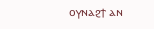ⲟⲩⲛⲁϩϯ ⲁⲛ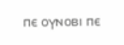ⲡⲉ ⲟⲩⲛⲟⲃⲓ ⲡⲉ